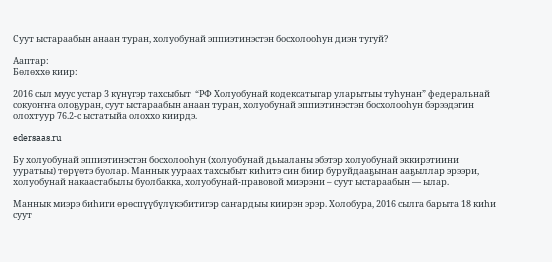Суут ыстараабын анаан туран, холуобунай эппиэтинэстэн босхолооһун диэн тугуй?

Ааптар:
Бөлөххө киир:

2016 сыл муус устар 3 күнүгэр тахсыбыт  “РФ Холуобунай кодексатыгар уларытыы туһунан” федеральнай сокуоҥҥа олоҕуран, суут ыстараабын анаан туран, холуобунай эппиэтинэстэн босхолооһун бэрээдэгин олохтуур 76.2-с ыстатыйа олоххо киирдэ.

edersaas.ru

Бу холуобунай эппиэтинэстэн босхолооһун (холуобунай дьыаланы эбэтэр холуобунай эккирэтиини ууратыы) төрүөтэ буолар. Маннык уураах тахсыбыт киһитэ син биир буруйдааҕынан ааҕыллар эрээри, холуобунай накаастабылы буолбакка, холуобунай-правовой миэрэни – суут ыстараабын — ылар.

Маннык миэрэ биһиги өрөспүүбүлүкэбитигэр саҥардыы киирэн эрэр. Холобура, 2016 сылга барыта 18 киһи суут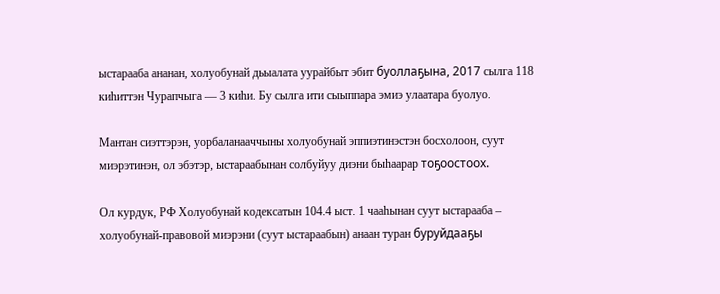ыстарааба ананан, холуобунай дьыалата уурайбыт эбит буоллаҕына, 2017 сылга 118 киһиттэн Чурапчыга — 3 киһи. Бу сылга ити сыыппара эмиэ улаатара буолуо.

Мантан сиэттэрэн, уорбаланааччыны холуобунай эппиэтинэстэн босхолоон, суут миэрэтинэн, ол эбэтэр, ыстараабынан солбуйуу диэни быһаарар тоҕоостоох.

Ол курдук, РФ Холуобунай кодексатын 104.4 ыст. 1 чааһынан суут ыстарааба – холуобунай-правовой миэрэни (суут ыстараабын) анаан туран буруйдааҕы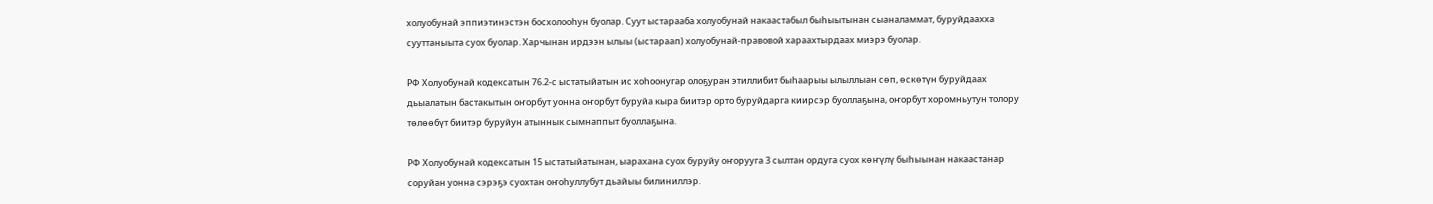холуобунай эппиэтинэстэн босхолооһун буолар. Суут ыстарааба холуобунай накаастабыл быһыытынан сыаналаммат, буруйдаахха сууттаныыта суох буолар. Харчынан ирдээн ылыы (ыстараап) холуобунай-правовой хараахтырдаах миэрэ буолар.

РФ Холуобунай кодексатын 76.2-с ыстатыйатын ис хоһоонугар олоҕуран этиллибит быһаарыы ылыллыан сөп, өскөтүн буруйдаах дьыалатын бастакытын оҥорбут уонна оҥорбут буруйа кыра биитэр орто буруйдарга киирсэр буоллаҕына, оҥорбут хоромньутун толору төлөөбүт биитэр буруйун атыннык сымнаппыт буоллаҕына.

РФ Холуобунай кодексатын 15 ыстатыйатынан, ыарахана суох буруйу оҥорууга 3 сылтан ордуга суох көҥүлү быһыынан накаастанар соруйан уонна сэрэҕэ суохтан оҥоһуллубут дьайыы билиниллэр.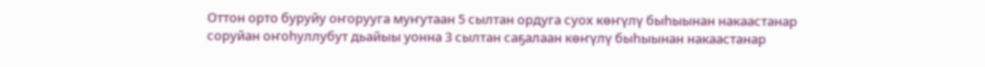Оттон орто буруйу оҥорууга муҥутаан 5 сылтан ордуга суох көҥүлү быһыынан накаастанар соруйан оҥоһуллубут дьайыы уонна 3 сылтан саҕалаан көҥүлү быһыынан накаастанар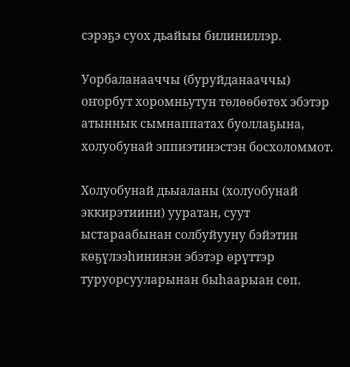сэрэҕэ суох дьайыы билиниллэр.

Уорбаланааччы (буруйданааччы) оҥорбут хоромньутун төлөөбөтөх эбэтэр атыннык сымнаппатах буоллаҕына, холуобунай эппиэтинэстэн босхоломмот.

Холуобунай дьыаланы (холуобунай эккирэтиини) ууратан, суут ыстараабынан солбуйууну бэйэтин көҕүлээһининэн эбэтэр өрүттэр туруорсууларынан быһаарыан сөп.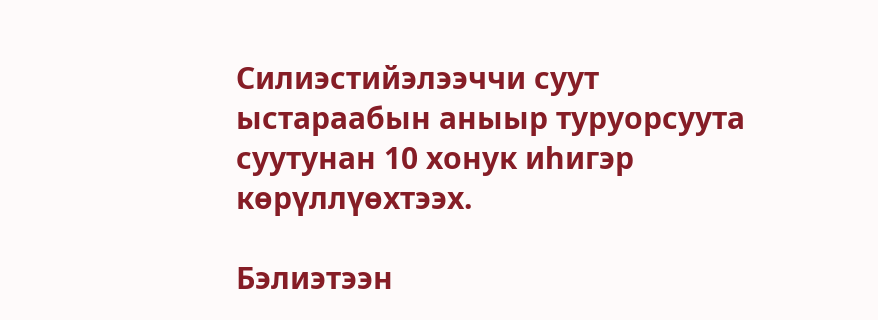Силиэстийэлээччи суут ыстараабын аныыр туруорсуута суутунан 10 хонук иһигэр көрүллүөхтээх.

Бэлиэтээн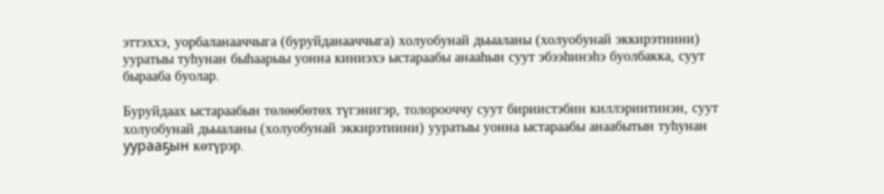эттэххэ, уорбаланааччыга (буруйданааччыга) холуобунай дьыаланы (холуобунай эккирэтиини) ууратыы туһунан быһаарыы уонна киниэхэ ыстараабы анааһын суут эбээһинэһэ буолбакка, суут бырааба буолар.

Буруйдаах ыстараабын төлөөбөтөх түгэнигэр, толорооччу суут бириистэбин киллэриитинэн, суут холуобунай дьыаланы (холуобунай эккирэтиини) ууратыы уонна ыстараабы анаабытын туһунан уурааҕын көтүрэр.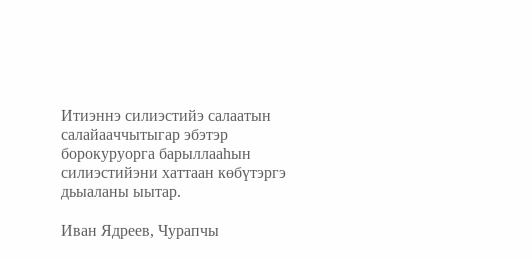Итиэннэ силиэстийэ салаатын салайааччытыгар эбэтэр борокуруорга барыллааһын силиэстийэни хаттаан көбүтэргэ дьыаланы ыытар.

Иван Ядреев, Чурапчы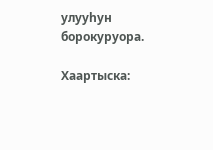улууһун борокуруора.

Хаартыска: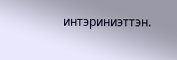интэриниэттэн.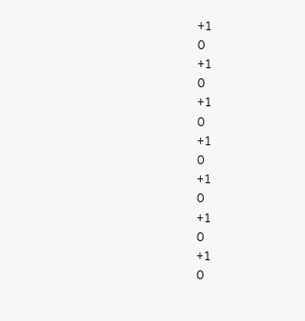+1
0
+1
0
+1
0
+1
0
+1
0
+1
0
+1
0